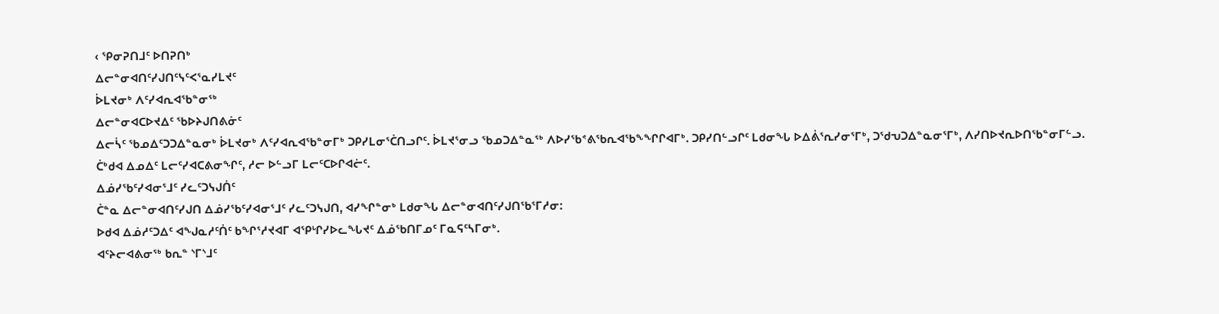‹ ᕿᓂᕈᑎᒧᑦ ᐅᑎᕈᑎᒃ
ᐃᓕᓐᓂᐊᑎᑦᓯᒍᑎᑦᓭᑦᐸᕐᓇᓯᒪᔪᑦ
ᐆᒪᔪᓂᒃ ᐱᑦᓯᐊᕆᐊᖃᓐᓂᖅ
ᐃᓕᓐᓂᐊᑕᐅᔪᐃᑦ ᖃᐅᔨᒍᑎᕕᓃᑦ
ᐃᓕᓵᑦ ᖃᓄᐃᑦᑐᑐᐃᓐᓇᓂᒃ ᐆᒪᔪᓂᒃ ᐱᑦᓯᐊᕆᐊᖃᓐᓂᒥᒃ ᑐᑭᓯᒪᓂᕐᑖᑎᓗᒋᑦ. ᐆᒪᔪᕐᓂᓗ ᖃᓄᑐᐃᓐᓇᖅ ᐱᐅᓯᖃᕝᕕᖃᕆᐊᖃᖕᖏᒋᐊᒥᒃ. ᑐᑭᓯᑎᓪᓗᒋᑦ ᒪᑯᓂᖓ ᐅᐃᕖᕐᕆᓯᓂᕐᒥᒃ, ᑐᖁᕃᑐᐃᓐᓇᓂᕐᒥᒃ, ᐱᓯᑎᐅᔪᕆᐅᑎᖃᓐᓂᒥᓪᓗ. ᑖᒃᑯᐊ ᐃᓄᐃᑦ ᒪᓕᑦᓯᐊᑕᕕᓂᖏᑦ, ᓱᓕ ᐅᓪᓗᒥ ᒪᓕᑦᑕᐅᒋᐊᓖᑦ.
ᐃᓅᓯᖃᑦᓯᐊᓂᕐᒧᑦ ᓯᓚᑦᑐᓭᒍᑏᑦ
ᑖᓐᓇ ᐃᓕᓐᓂᐊᑎᑦᓯᒍᑎ ᐃᓅᓯᖃᑦᓯᐊᓂᕐᒧᑦ ᓯᓚᑦᑐᓭᒍᑎ, ᐊᓯᖏᓐᓂᒃ ᒪᑯᓂᖓ ᐃᓕᓐᓂᐊᑎᑦᓯᒍᑎᖃᕐᒥᓱᓂ:
ᐅᑯᐊ ᐃᓅᓱᑦᑐᐃᑦ ᐊᖑᓇᓱᑦᑏᑦ ᑲᖏᕐᓱᔪᐊᒥ ᐊᕿᒡᒋᓯᐅᓚᖓᔪᑦ ᐃᓅᖃᑎᒥᓄᑦ ᒥᓇᕋᑦᓴᒥᓂᒃ.
ᐊᑦᔨᓕᐊᕕᓂᖅ ᑲᕆᓐ ᔅᒥᔅᒧᑦ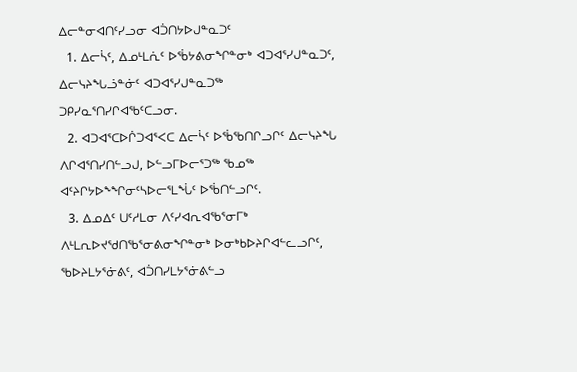ᐃᓕᓐᓂᐊᑎᑦᓯᓗᓂ ᐊᑑᑎᔭᐅᒍᓐᓇᑐᑦ
  1. ᐃᓕᓵᑦ, ᐃᓄᒻᒪᕇᑦ ᐅᖄᔭᕕᓂᖏᓐᓂᒃ ᐊᑐᐊᕐᓯᒍᓐᓇᑐᑦ, ᐃᓕᓭᔨᖓᓘᓐᓃᑦ ᐊᑐᐊᕐᓯᒍᓐᓇᑐᖅ ᑐᑭᓯᓇᕐᑎᓯᒋᐊᖃᑦᑕᓗᓂ.
  2. ᐊᑐᐊᕐᑕᐅᒌᑐᐊᕐᐸᑕ ᐃᓕᓵᑦ ᐅᖄᖃᑎᒋᓗᒋᑦ ᐃᓕᓭᔨᖓ ᐱᒋᐊᕐᑎᓯᑎᓪᓗᒍ, ᐅᓪᓗᒥᐅᓕᕐᑐᖅ ᖃᓄᖅ ᐊᑦᔨᒋᔭᐅᖕᖏᓂᑦᓴᐅᓕᕐᒪᖔᑦ ᐅᖄᑎᓪᓗᒋᑦ.
  3. ᐃᓄᐃᑦ ᑌᑦᓱᒪᓂ ᐱᑦᓯᐊᕆᐊᖃᕐᓂᒥᒃ ᐱᒻᒪᕆᐅᔪᖁᑎᖃᕐᓂᕕᓂᖏᓐᓂᒃ ᐅᓂᒃᑲᐅᔨᒋᐊᓪᓚᓗᒋᑦ, ᖃᐅᔨᒪᔭᕐᓃᕕᑦ, ᐊᑑᑎᓯᒪᔭᕐᓃᕕᓪᓗ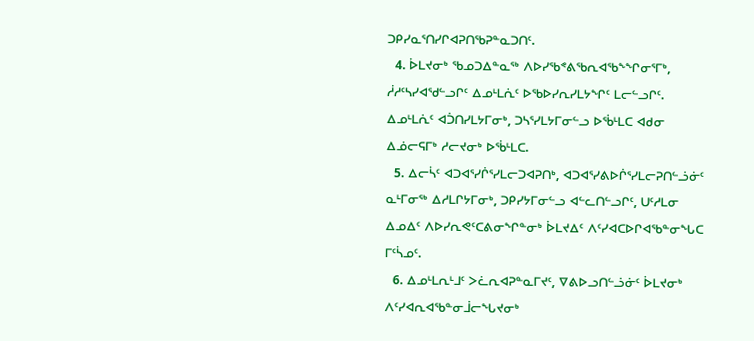ᑐᑭᓯᓇᕐᑎᓯᒋᐊᕈᑎᖃᕈᓐᓇᑐᑎᑦ.
  4. ᐆᒪᔪᓂᒃ ᖃᓄᑐᐃᓐᓇᖅ ᐱᐅᓯᖃᕝᕕᖃᕆᐊᖃᖕᖏᓂᕐᒥᒃ, ᓲᓱᑦᓴᓯᐊᖁᓪᓗᒋᑦ ᐃᓄᒻᒪᕇᑦ ᐅᖃᐅᓯᕆᓯᒪᔭᖏᑦ ᒪᓕᓪᓗᒋᑦ. ᐃᓄᒻᒪᕇᑦ ᐊᑑᑎᓯᒪᔭᒥᓂᒃ, ᑐᓴᕐᓯᒪᔭᒥᓂᓪᓗ ᐅᖄᒻᒪᑕ ᐊᑯᓂ ᐃᓅᓕᕋᒥᒃ ᓱᓕᔪᓂᒃ ᐅᖄᒻᒪᑕ.
  5. ᐃᓕᓵᑦ ᐊᑐᐊᕐᓯᒌᕐᓯᒪᓕᑐᐊᕈᑎᒃ, ᐊᑐᐊᕐᓯᕕᐅᒌᕐᓯᒪᓕᕈᑎᓪᓘᓃᑦ ᓇᒻᒥᓂᖅ ᐃᓱᒪᒋᔭᒥᓂᒃ, ᑐᑭᓯᔭᒥᓂᓪᓗ ᐊᓪᓚᑎᓪᓗᒋᑦ, ᑌᑦᓱᒪᓂ ᐃᓄᐃᑦ ᐱᐅᓯᕆᕙᑦᑕᕕᓂᖏᓐᓂᒃ ᐆᒪᔪᐃᑦ ᐱᑦᓯᐊᑕᐅᒋᐊᖃᓐᓂᖓᑕ ᒥᑦᓵᓄᑦ.
  6. ᐃᓄᒻᒪᕆᒻᒧᑦ ᐳᓛᕆᐊᕈᓐᓇᒥᔪᑦ, ᐁᕕᐅᓗᑎᓪᓘᓃᑦ ᐆᒪᔪᓂᒃ ᐱᑦᓯᐊᕆᐊᖃᓐᓂᒨᓕᖓᔪᓂᒃ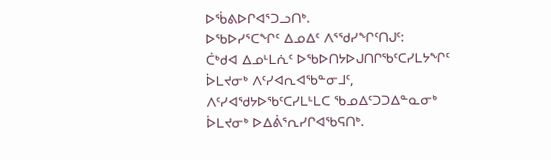ᐅᖄᕕᐅᒋᐊᕐᑐᓗᑎᒃ.
ᐅᖃᐅᓯᕐᑕᖏᑦ ᐃᓄᐃᑦ ᐱᕐᖁᓯᖏᑦᑎᒍᑦ:
ᑖᒃᑯᐊ ᐃᓄᒻᒪᕇᑦ ᐅᖃᐅᑎᔭᐅᒍᑎᒋᖃᑦᑕᓯᒪᔭᖏᑦ ᐆᒪᔪᓂᒃ ᐱᑦᓯᐊᕆᐊᖃᓐᓂᒧᑦ, ᐱᑦᓯᐊᖁᔭᐅᖃᑦᑕᓯᒪᒻᒪᑕ ᖃᓄᐃᑦᑐᑐᐃᓐᓇᓂᒃ ᐆᒪᔪᓂᒃ ᐅᐃᕖᕐᕆᓯᒋᐊᖃᕋᑎᒃ.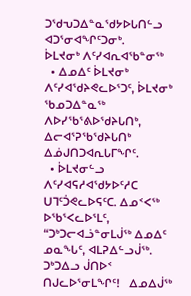ᑐᖁᕃᑐᐃᓐᓇᖁᔭᐅᒐᑎᓪᓗ ᐊᑐᕐᓂᐊᖏᑦᑐᓂᒃ.
ᐆᒪᔪᓂᒃ ᐱᑦᓯᐊᕆᐊᖃᓐᓂᖅ
  • ᐃᓄᐃᑦ ᐆᒪᔪᓂᒃ ᐱᑦᓯᐊᖁᔨᕙᓚᐅᕐᑐᑦ, ᐆᒪᔪᓂᒃ ᖃᓄᑐᐃᓐᓇᖅ ᐱᐅᓯᖃᕐᕕᐅᖁᔨᒐᑎᒃ, ᐃᓕᐊᕐᕈᖃᖁᔨᒐᑎᒃ ᐃᓅᒍᑎᑐᐊᕆᒐᒥᖏᑦ.
  • ᐆᒪᔪᓂᓪᓗ ᐱᑦᓯᐊᕋᓱᐊᖁᔭᐅᑦᓱᑕ ᑌᒣᑦᑑᕙᓚᐅᕋᑦᑕ. ᐃᓄᑉᐸᖅ ᐅᖃᕐᐸᓚᐅᕐᒪᑦ,   “ᑐᒃᑐᓕᐊᓘᓐᓂᒪᒎᖅ ᐃᓄᐃᑦ ᓄᓇᖓᑦ, ᐊᒪᕈᐃᓪᓗᒎᖅ. ᑐᒃᑐᐃᓗ ᒎᑎᐅᑉ ᑎᒍᓚᐅᕐᓂᒪᖏᑦ!   ᐃᓄᐃᒎᖅ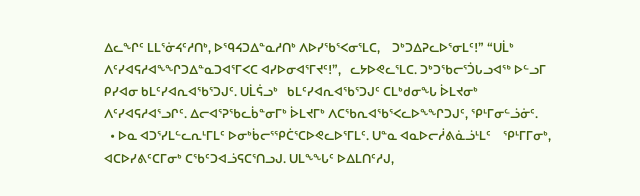ᐃᓚᖏᑦ ᒪᒪᕐᓃᔦᑦᓱᑎᒃ, ᐅᙯᔦᑐᐃᓐᓇᓱᑎᒃ ᐱᐅᓯᖃᕐᐸᓂᕐᒪᑕ,    ᑐᒃᑐᐃᕈᓚᐅᕐᓂᒪᑦ!” “ᑌᒫᒃ ᐱᑦᓯᐊᕋᓱᐊᖕᖏᑐᐃᓐᓇᑐᐊᕐᒥᐸᑕ ᐊᓯᐅᓂᐊᕐᒥᔪᑦ!”,   ᓚᔭᐅᕙᓚᕐᒪᑕ. ᑐᒃᑐᖃᓕᕐᑑᒐᓗᐊᖅ ᐅᓪᓗᒥ ᑭᓯᐊᓂ ᑲᒪᑦᓯᐊᕆᐊᖃᕐᑐᒍᑦ. ᑌᒫᕌᓗᒃ   ᑲᒪᑦᓯᐊᕆᐊᖃᕐᑐᒍᑦ ᑕᒪᒃᑯᓂᖓ ᐆᒪᔪᓂᒃ ᐱᑦᓯᐊᕋᓱᐊᕐᓗᒋᑦ. ᐃᓕᐊᕐᕈᖃᓚᑳᓐᓂᒥᒃ ᐆᒪᔪᒥᒃ ᐱᑕᖃᕆᐊᖃᕐᐸᓚᐅᖕᖏᑐᒍᑦ, ᕿᒻᒥᓂᓪᓘᓃᑦ.
  • ᐅᓇ ᐊᑐᕐᓯᒪᓪᓚᕆᒻᒥᒪᑦ ᐅᓂᒃᑳᓕᕐᕿᑖᕐᑕᐅᕙᓚᐅᕐᒥᒪᑦ. ᑌᓐᓇ ᐊᓇᐅᓕᓲᕕᓈᓘᒻᒪᑦ    ᕿᒻᒥᒥᓂᒃ, ᐊᑕᐅᓯᕕᑦᑕᒥᓂᒃ ᑕᖃᑦᑐᐊᓘᕋᑕᕐᑎᓗᒍ. ᑌᒪᖕᖓᑦ ᐅᐃᒪᑎᑦᓱᒍ,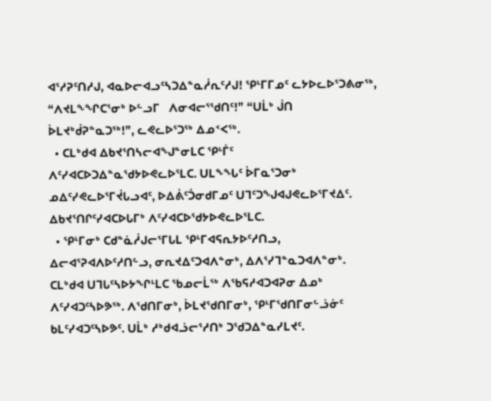ᐊᕐᓱᕈᑦᑎᓱᒍ, ᐊᓇᐅᓕᐊᓗᑦᓴᑐᐃᓐᓇᓲᕆᑦᓱᒍ! ᕿᒻᒥᒥᓄᑦ ᓚᔭᐅᓚᐅᕐᑐᕕᓂᖅ, “ᐱᔪᒪᖕᖏᑕᕐᓂᒃ ᐅᓪᓗᒥ   ᐱᓂᐊᓕᕐᖁᑎᑦ!” “ᑌᒫᒃ ᒎᑎ ᐆᒪᔪᒃᑰᕈᓐᓇᑐᖅ!”, ᓚᕙᓚᐅᕐᑐᖅ ᐃᓄᑉᐸᖅ.
  • ᑕᒪᒃᑯᐊ ᐃᑲᔪᕐᑎᓴᓕᐊᖑᓐᓂᒪᑕ ᕿᒻᒦᑦ ᐱᑦᓯᐊᑕᐅᑐᐃᓐᓇᖁᔭᐅᕙᓚᐅᕐᒪᑕ. ᑌᒪᖕᖓᑦ ᐆᒥᓇᕐᑐᓂᒃ ᓄᐃᑦᓯᕙᓚᐅᕐᒥᔫᒐᓗᐊᑦ, ᐅᐃᕖᑦᑑᓂᑯᒥᓄᑦ ᑌᒣᑦᑐᖑᐊᒍᕙᓚᐅᕐᒥᔪᐃᑦ.   ᐃᑲᔪᕐᑎᒋᑦᓯᐊᑕᐅᒐᒥᒃ ᐱᑦᓯᐊᑕᐅᖁᔭᐅᕙᓚᐅᕐᒪᑕ.
  • ᕿᒻᒥᓂᒃ ᑕᑯᓐᓈᓲᒍᓕᕐᒥᒐᒪ ᕿᒻᒥᐊᕋᕆᔭᐅᑦᓱᑎᓗ, ᐃᓕᐊᕐᕈᐊᐱᐅᑦᓱᑎᓪᓗ, ᓂᕆᔪᐃᑦᑐᐊᐱᓐᓂᒃ, ᐃᐱᕐᓯᒣᓐᓇᑐᐊᐱᓐᓂᒃ. ᑕᒪᒃᑯᐊ ᑌᒣᒐᑦᓴᐅᔭᖏᒻᒪᑕ ᖃᓄᓕᒫᖅ ᐱᖃᕋᓱᐊᑐᐊᕈᓂ ᐃᓄᒃ ᐱᑦᓯᐊᑐᑦᓴᐅᕗᖅ. ᐱᖁᑎᒥᓂᒃ, ᐆᒪᔪᖁᑎᒥᓂᒃ, ᕿᒻᒥᖁᑎᒥᓂᓪᓘᓃᑦ ᑲᒪᑦᓯᐊᑐᑦᓴᐅᕗᑦ. ᑌᒫᒃ ᓱᒃᑯᐊᓘᓕᕐᓱᑎᒃ ᑐᖁᑐᐃᓐᓇᓯᒪᔪᑦ.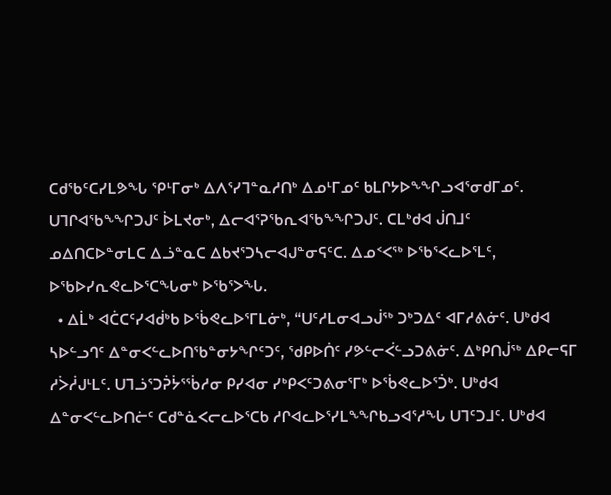ᑕᑯᖃᑦᑕᓯᒪᕗᖓ ᕿᒻᒥᓂᒃ ᐃᐱᕐᓯᒣᓐᓇᓱᑎᒃ ᐃᓄᒻᒥᓄᑦ ᑲᒪᒋᔭᐅᖕᖏᓗᐊᕐᓂᑯᒥᓄᑦ. ᑌᒣᒋᐊᖃᖕᖏᑐᒍᑦ ᐆᒪᔪᓂᒃ, ᐃᓕᐊᕐᕈᖃᕆᐊᖃᖕᖏᑐᒍᑦ. ᑕᒪᒃᑯᐊ ᒎᑎᒧᑦ    ᓄᐃᑎᑕᐅᓐᓂᒪᑕ ᐃᓘᓐᓇᑕ ᐃᑲᔪᕐᑐᓴᓕᐊᒍᓐᓂᕋᑦᑕ. ᐃᓄᑉᐸᖅ ᐅᖃᕐᐸᓚᐅᕐᒪᑦ, ᐅᖃᐅᓯᕆᕙᓚᐅᕐᑕᖓᓂᒃ ᐅᖃᕐᐳᖓ.
  • ᐃᒫᒃ ᐊᑖᑕᑦᓯᐊᑰᒃᑲ ᐅᖄᕙᓚᐅᕐᒥᒪᓃᒃ, “ᑌᑦᓱᒪᓂᐊᓗᒎᖅ ᑐᒃᑐᐃᑦ ᐊᒥᓱᕕᓃᑦ. ᑌᒃᑯᐊ ᓴᐅᓪᓗᒉᑦ ᐃᓐᓂᐸᓪᓚᐅᑎᖃᓐᓂᔭᖏᑦᑐᑦ, ᖁᑭᐅᑏᑦ ᓯᕗᓪᓕᐹᓪᓗᑐᕕᓃᑦ. ᐃᒃᑭᑎᒎᖅ ᐃᑭᓕᕋᒥ ᓱᐴᓲᒍᒻᒪᑦ. ᑌᒣᓘᕐᑐᕉᔮᕐᖄᓱᓂ ᑭᓯᐊᓂ ᓯᒃᑭᐸᑦᑐᕕᓂᕐᒥᒃ ᐅᖄᕙᓚᐅᕐᑑᒃ. ᑌᒃᑯᐊ ᐃᓐᓂᐸᓪᓚᐅᑎᓖᑦ ᑕᑯᓐᓈᐸᓕᓚᐅᕐᑕᑲ ᓱᒋᐊᓚᐅᕐᓯᒪᖕᖏᑲᓗᐊᕐᓱᖓ ᑌᒣᑦᑐᒧᑦ. ᑌᒃᑯᐊ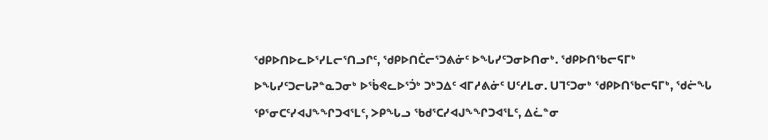ᖁᑭᐅᑎᐅᓚᐅᕐᓯᒪᓕᕐᑎᓗᒋᑦ, ᖁᑭᐅᑎᑖᓕᕐᑐᕕᓃᑦ ᐅᖓᓯᑦᑐᓂᐅᑎᓂᒃ. ᖁᑭᐅᑎᖃᓕᕋᒥᒃ ᐅᖓᓯᑦᑐᓕᒐᕈᓐᓇᑐᓂᒃ ᐅᖄᕙᓚᐅᕐᑑᒃ ᑐᒃᑐᐃᑦ ᐊᒥᓱᕕᓃᑦ ᑌᑦᓱᒪᓂ. ᑌᒣᑦᑐᓂᒃ ᖁᑭᐅᑎᖃᓕᕋᒥᒃ, ᖁᓖᖓ ᕿᕐᓂᑕᑦᓯᐊᒍᖕᖏᑐᐊᕐᒪᑦ, ᐳᑭᖓᓗ ᖃᑯᕐᑕᓯᐊᒍᖕᖏᑐᐊᕐᒪᑦ, ᐃᓛᓐᓂ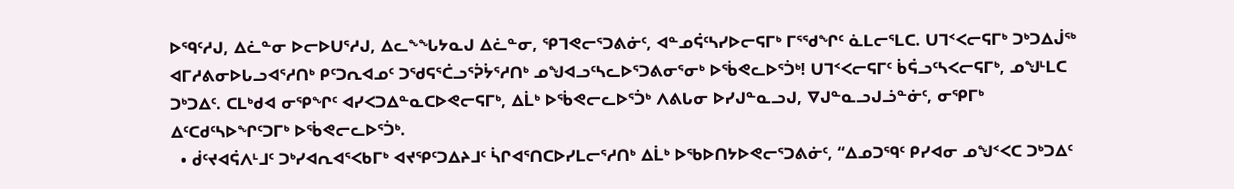ᐅᙯᑦᓱᒍ, ᐃᓛᓐᓂ ᐅᓕᐅᑌᕐᓱᒍ, ᐃᓚᖕᖓᔭᓇᒍ ᐃᓛᓐᓂ, ᕿᒣᕙᓕᕐᑐᕕᓃᑦ, ᐊᓐᓄᕌᑦᓴᓯᐅᓕᕋᒥᒃ ᒥᕐᖁᖏᑦ ᓈᒪᓕᕐᒪᑕ. ᑌᒣᑉᐸᓕᕋᒥᒃ ᑐᒃᑐᐃᒎᖅ ᐊᒥᓱᕕᓂᐅᒐᓗᐊᕐᓱᑎᒃ ᑭᑦᑐᕆᐊᓄᑦ ᑐᖁᕋᕐᑖᓗᕐᕉᔮᕐᓱᑎᒃ ᓄᖑᐊᓗᑦᓴᓚᐅᕐᑐᕕᓂᕐᓂᒃ ᐅᖄᕙᓚᐅᕐᑑᒃ! ᑌᒣᑉᐸᓕᕋᒥᑦ ᑳᕌᓗᑦᓴᐸᓕᕋᒥᒃ, ᓄᖑᒻᒪᑕ ᑐᒃᑐᐃᑦ. ᑕᒪᒃᑯᐊ ᓂᕿᖏᑦ ᐊᓯᐸᑐᐃᓐᓇᑕᐅᕙᓕᕋᒥᒃ, ᐃᒫᒃ ᐅᖄᕙᓕᓚᐅᕐᑑᒃ ᐱᕕᒐᓂ ᐅᓯᒍᓐᓇᓗᒍ, ᐁᒍᓐᓇᓗᒍᓘᓐᓃᑦ, ᓂᕿᒥᒃ ᐃᑦᑕᑯᑦᓴᐅᖏᑦᑐᒥᒃ ᐅᖄᕙᓕᓚᐅᕐᑑᒃ.
  • ᑰᑦᔪᐊᕌᐱᒻᒧᑦ ᑐᒃᓯᐊᕆᐊᕐᐸᑲᒥᒃ ᐊᔪᕿᑦᑐᐃᔨᒧᑦ ᓵᒋᐊᕐᑎᑕᐅᓯᒪᓕᕐᓱᑎᒃ ᐃᒫᒃ ᐅᖃᐅᑎᔭᐅᕙᓕᕐᑐᕕᓃᑦ, “ᐃᓄᑐᙯᑦ ᑭᓯᐊᓂ ᓄᖑᑉᐸᑕ ᑐᒃᑐᐃᑦ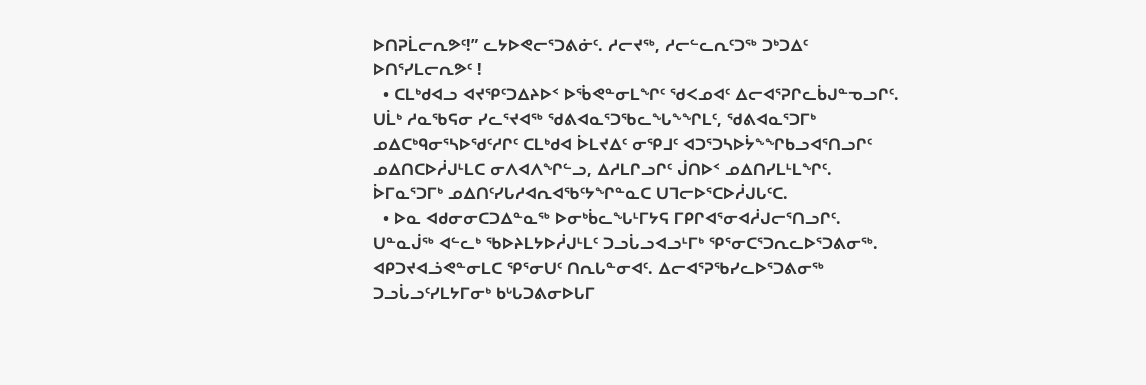ᐅᑎᕈᒫᓕᕆᕗᑦ!” ᓚᔭᐅᕙᓕᕐᑐᕕᓃᑦ. ᓱᓕᔪᖅ, ᓱᓕᓪᓚᕆᑦᑐᖅ ᑐᒃᑐᐃᑦ ᐅᑎᕐᓯᒪᓕᕆᕗᑦ !
  • ᑕᒪᒃᑯᐊᓗ ᐊᔪᕿᑦᑐᐃᔨᐅᑉ ᐅᖄᕙᓐᓂᒪᖏᑦ ᖁᐸᓄᐊᑦ ᐃᓕᐊᕐᕈᒋᓚᑳᒍᓐᓀᓗᒋᑦ. ᑌᒫᒃ ᓱᓇᖃᕋᓂ ᓯᓚᕐᔪᐊᖅ ᖁᕕᐊᓇᕐᑐᖃᓚᖓᖕᖏᒪᑦ, ᖁᕕᐊᓇᕐᑐᒥᒃ ᓄᐃᑕᒃᑫᓂᕐᓴᐅᖁᑦᓱᒋᑦ ᑕᒪᒃᑯᐊ ᐆᒪᔪᐃᑦ ᓂᕿᒧᑦ ᐊᑐᕐᑐᓴᐅᔮᖕᖏᑲᓗᐊᕐᑎᓗᒋᑦ ᓄᐃᑎᑕᐅᓲᒍᒻᒪᑕ ᓂᐱᐊᐱᖏᓪᓗ, ᐃᓱᒪᒋᓗᒋᑦ ᒎᑎᐅᑉ ᓄᐃᑎᓯᒪᒻᒪᖏᑦ. ᐆᒥᓇᕐᑐᒥᒃ ᓄᐃᑎᑦᓯᒐᓱᐊᕆᐊᖃᑦᔭᖏᓐᓇᑕ ᑌᒣᓕᐅᕐᑕᐅᓲᒍᒐᑦᑕ.
  • ᐅᓇ ᐊᑯᓂᓂᑕᑐᐃᓐᓇᖅ ᐅᓂᒃᑳᓚᖓᒻᒥᔭᕋ ᒥᑭᒋᐊᕐᓂᐊᓲᒍᓕᕐᑎᓗᒋᑦ. ᑌᓐᓇᒎᖅ ᐊᓪᓚᒃ ᖃᐅᔨᒪᔭᐅᓲᒍᒻᒪᑦ ᑐᓗᒑᓗᐊᓗᒻᒥᒃ ᕿᕐᓂᑕᕐᑐᕆᓚᐅᕐᑐᕕᓂᖅ. ᐊᑭᑐᔪᐊᓘᕙᓐᓂᒪᑕ ᕿᕐᓂᑌᑦ ᑎᕆᒐᓐᓂᐊᑦ. ᐃᓕᐊᕐᕈᖃᓯᓚᐅᕐᑐᕕᓂᖅ ᑐᓗᒑᓗᑦᓯᒪᔭᒥᓂᒃ ᑲᒡᒐᑐᕕᓂᐅᒐᒥ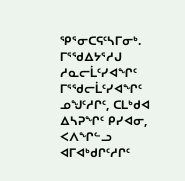ᕿᕐᓂᑕᕋᑦᓴᒥᓂᒃ. ᒥᕐᖁᐃᔭᕐᓱᒍ ᓱᓇᓕᒫᑦᓯᐊᖏᑦ ᒥᕐᖁᓕᒫᑦᓯᐊᖏᑦ ᓄᖑᑦᓱᒋᑦ, ᑕᒪᒃᑯᐊ   ᐃᓴᕈᖏᑦ ᑭᓯᐊᓂ, ᐸᐱᖏᓪᓗ ᐊᒥᐊᒃᑯᒋᑦᓱᒋᑦ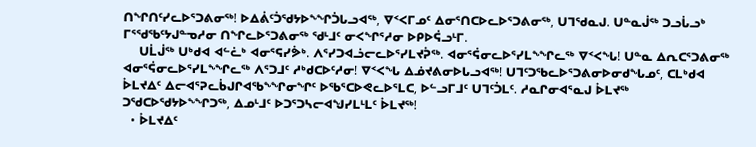ᑎᖏᑎᑦᓯᓚᐅᕐᑐᕕᓂᖅ! ᐅᐃᕖᑦᑑᖁᔭᐅᖕᖏᑑᒐᓗᐊᖅ, ᐁᑉᐸᒥᓄᑦ ᐃᓂᕐᑎᑕᐅᓚᐅᕐᑐᕕᓂᖅ, ᑌᒣᖁᓇᒍ. ᑌᓐᓇᒎᖅ ᑐᓗᒑᓗᒃ ᒥᕐᖁᖃᑦᔭᒍᓐᓀᓱᓂ ᑎᖏᓚᐅᕐᑐᕕᓂᖅ ᖁᒻᒧᑦ ᓂᐸᖏᕐᓱᓂ ᐅᑭᐅᕌᓗᒻᒥ.
    ᑌᒫᒎᖅ ᑌᒃᑯᐊ ᐊᓪᓛᒃ ᐊᓂᕐᕋᓯᕘᒃ. ᐱᕐᓯᑐᐊᓘᓕᓚᐅᕐᓯᒪᔪᕉᖅ. ᐊᓂᕐᕌᓂᓚᐅᕐᓯᒪᖕᖏᓚᖅ ᐁᑉᐸᖓ! ᑌᓐᓇ ᐃᕆᑕᕐᑐᕕᓂᖅ ᐊᓂᕐᕌᓂᓚᐅᕐᓯᒪᖕᖏᓚᖅ ᐱᕐᑐᒧᑦ ᓱᒃᑯᑕᐅᑦᓱᓂ! ᐁᑉᐸᖓ ᐃᓅᔪᕕᓂᐅᒐᓗᐊᖅ! ᑌᒣᑦᑐᖃᓚᐅᕐᑐᕕᓂᐅᓂᑯᖓᓄᑦ, ᑕᒪᒃᑯᐊ ᐆᒪᔪᐃᑦ ᐃᓕᐊᕐᕈᓚᑳᒍᒋᐊᖃᖕᖏᓂᖏᑦ ᐅᖃᕐᑕᐅᕙᓚᐅᕐᒪᑕ, ᐅᓪᓗᒥᒧᑦ ᑌᒣᑦᑑᒪᑦ. ᓱᓇᒋᓂᐊᕐᓇᒍ ᐆᒪᔪᖅ ᑐᖁᑕᐅᖁᔭᐅᖕᖏᑐᖅ, ᐃᓄᒻᒧᑦ ᐅᑐᕐᑐᓴᓕᐊᖑᓯᒪᒻᒪᑦ ᐆᒪᔪᖅ!
  • ᐆᒪᔪᐃᑦ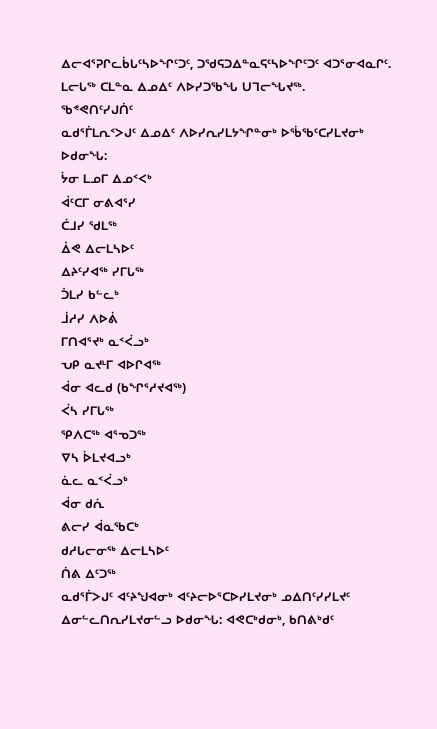ᐃᓕᐊᕐᕈᒋᓚᑳᒐᑦᓴᐅᖏᑦᑐᑦ, ᑐᖁᕋᑐᐃᓐᓇᕋᑦᓴᐅᖏᑦᑐᑦ ᐊᑐᕐᓂᐊᓇᒋᑦ. ᒪᓕᒐᖅ ᑕᒪᓐᓇ ᐃᓄᐃᑦ ᐱᐅᓯᑐᖃᖓ ᑌᒣᓕᖓᔪᖅ.
ᖃᕝᕙᑎᑦᓯᒍᑏᑦ
ᓇᑯᕐᒦᒪᕆᑉᐳᒍᑦ ᐃᓄᐃᑦ ᐱᐅᓯᕆᓯᒪᔭᖏᓐᓂᒃ ᐅᖄᖃᑦᑕᓯᒪᔪᓂᒃ ᐅᑯᓂᖓ:
ᔮᓂ ᒪᓄᒥ ᐃᓄᑉᐸᒃ
ᐋᑦᑕᒥ ᓂᕕᐊᕐᓯ
ᑖᒧᓯ ᖁᒪᖅ
ᐄᕙ ᐃᓕᒪᓴᐅᑦ
ᐃᔨᑦᓯᐊᖅ ᓯᒥᒐᖅ
ᑑᒪᓯ ᑲᓪᓚᒃ
ᒨᓱᓯ ᐱᐅᕖ
ᒥᑎᐊᕐᔪᒃ ᓇᑉᐹᓗᒃ
ᕃᑭ ᓇᔪᒻᒥ ᐊᐅᒋᐊᖅ
ᐋᓂ ᐊᓚᑯ (ᑲᖏᕐᓱᔪᐊᖅ)
ᐹᓴ ᓯᒥᒐᖅ
ᕿᐱᑕᖅ ᐊᕐᓀᑐᖅ
ᐁᓴ ᐆᒪᔪᐊᓗᒃ
ᓈᓚ ᓇᑉᐹᓗᒃ
ᐋᓂ ᑯᕇ
ᕕᓕᓯ ᐋᓇᖃᑕᒃ
ᑯᓱᒐᓕᓂᖅ ᐃᓕᒪᓴᐅᑦ
ᑏᕕ ᐃᑦᑐᖅ
ᓇᑯᕐᒦᐳᒍᑦ ᐊᑦᔨᖑᐊᓂᒃ ᐊᑦᔨᓕᐅᕐᑕᐅᓯᒪᔪᓂᒃ ᓄᐃᑎᑦᓯᓯᒪᔪᑦ ᐃᓂᓪᓚᑎᕆᓯᒪᔪᓂᓪᓗ ᐅᑯᓂᖓ: ᐊᕙᑕᒃᑯᓂᒃ, ᑲᑎᕕᒃᑯᑦ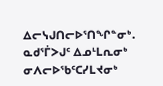ᐃᓕᓭᒍᑎᓕᐅᕐᑎᖏᓐᓂᒃ.
ᓇᑯᕐᒦᐳᒍᑦ ᐃᓄᒻᒪᕆᓂᒃ ᓂᐱᓕᐅᖃᑦᑕᓯᒪᔪᓂᒃ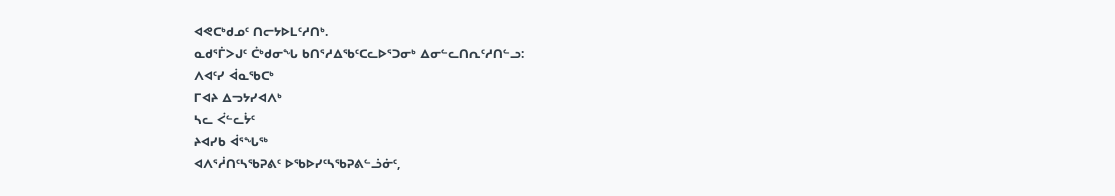ᐊᕙᑕᒃᑯᓄᑦ ᑎᓕᔭᐅᒪᑦᓱᑎᒃ.
ᓇᑯᕐᒦᐳᒍᑦ ᑖᒃᑯᓂᖓ ᑲᑎᕐᓱᐃᖃᑦᑕᓚᐅᕐᑐᓂᒃ ᐃᓂᓪᓚᑎᕆᑦᓱᑎᓪᓗ:
ᐱᐊᑦᓯ ᐋᓇᖃᑕᒃ
ᒥᐊᔨ ᐃᓓᔭᓯᐊᐱᒃ
ᓴᓚ ᐹᓪᓚᔮᑦ
ᔨᐊᓯᑲ ᐋᕐᖓᖅ
ᐊᐱᕐᓲᑎᑦᓴᖃᕈᕕᑦ ᐅᖃᐅᓯᑦᓴᖃᕈᕕᓪᓘᓃᑦ,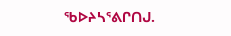ᖃᐅᔨᓴᕐᕕᒋᑎᒍ.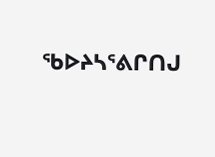ᖃᐅᔨᓴᕐᕕᒋᑎᒍ